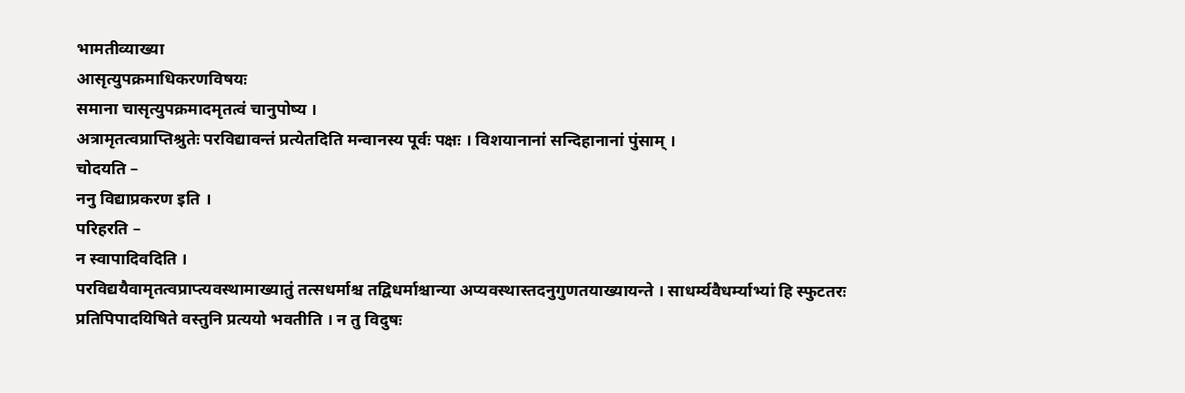भामतीव्याख्या
आसृत्युपक्रमाधिकरणविषयः
समाना चासृत्युपक्रमादमृतत्वं चानुपोष्य ।
अत्रामृतत्वप्राप्तिश्रुतेः परविद्यावन्तं प्रत्येतदिति मन्वानस्य पूर्वः पक्षः । विशयानानां सन्दिहानानां पुंसाम् ।
चोदयति –
ननु विद्याप्रकरण इति ।
परिहरति –
न स्वापादिवदिति ।
परविद्ययैवामृतत्वप्राप्त्यवस्थामाख्यातुं तत्सधर्माश्च तद्विधर्माश्चान्या अप्यवस्थास्तदनुगुणतयाख्यायन्ते । साधर्म्यवैधर्म्याभ्यां हि स्फुटतरः प्रतिपिपादयिषिते वस्तुनि प्रत्ययो भवतीति । न तु विदुषः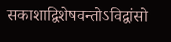सकाशाद्विशेषवन्तोऽविद्वांसो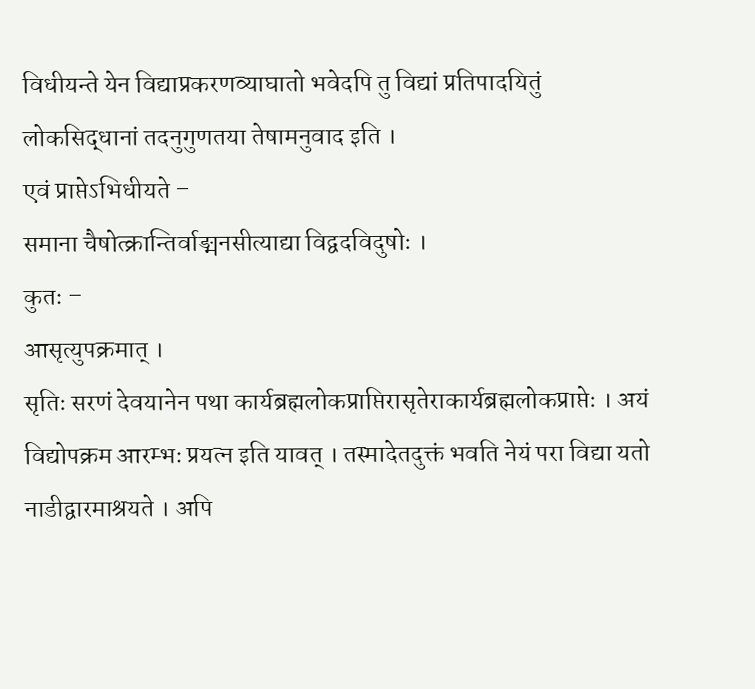विधीयन्ते येन विद्याप्रकरणव्याघातो भवेदपि तु विद्यां प्रतिपादयितुं लोकसिद्धानां तदनुगुणतया तेषामनुवाद इति ।
एवं प्राप्तेऽभिधीयते –
समाना चैषोत्क्रान्तिर्वाङ्मनसीत्याद्या विद्वदविदुषोः ।
कुतः –
आसृत्युपक्रमात् ।
सृतिः सरणं देवयानेन पथा कार्यब्रह्मलोकप्राप्तिरासृतेराकार्यब्रह्मलोकप्राप्तेः । अयं विद्योपक्रम आरम्भः प्रयत्न इति यावत् । तस्मादेतदुक्तं भवति नेयं परा विद्या यतो नाडीद्वारमाश्रयते । अपि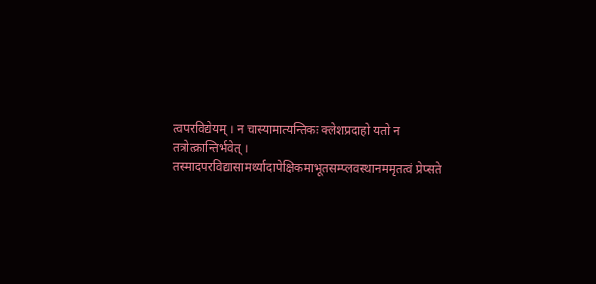त्वपरविद्येयम् । न चास्यामात्यन्तिकः क्लेशप्रदाहो यतो न तत्रोत्क्रान्तिर्भवेत् । तस्मादपरविद्यासामर्थ्यादापेक्षिकमाभूतसम्प्लवस्थानममृतत्वं प्रेप्सते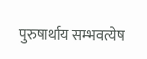पुरुषार्थाय सम्भवत्येष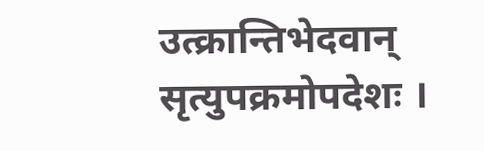उत्क्रान्तिभेदवान् सृत्युपक्रमोपदेशः ।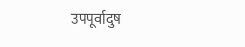उपपूर्वादुष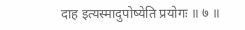दाह इत्यस्मादुपोष्येति प्रयोगः ॥ ७ ॥